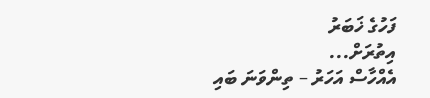ފަހުގެ ޚަބަރު
އިތުރަށް...
އެއްހާސް އަހަރު – ތިންވަނަ ބައި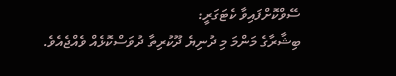ސޭވްކޮށްފައިވާ ކެޓަގަރީ:
ބިޝާރާގެ މަންމަ މި ދުނިޔެ ދޫކުރިތާ ދުވަސްކޮޅެއް ވެއްޖެއެވެ.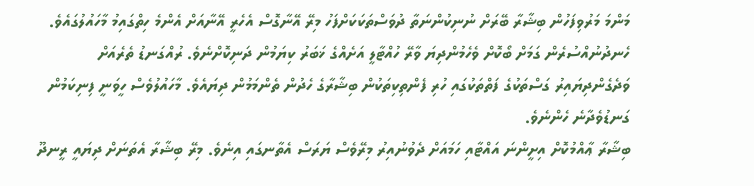މަންމަ މަރުވިފަހުން ބިޝާރާ ބޭރަށް ނުނިކުންނަތާ ދުވަސްތަކަކަށްފަހު މިރޭ އޭނާގޮސް އެހެރީ އޭނާއަށް އެންމެ ހިތްގައިމު މާހައުލުގައެވެ. ހެނދުނުއްސުރެން ގަމަށް ބޯކޮށް ވެހެމުންދިޔަ ވާރޭ ހުއްޓާލީ އަށެއްގެ ޚަބަރު ކިޔަމުން ދަނިކޮށްނެވެ. ރުއްގަނޑު ތެރެއަށް ވަދެގެންދިޔައިރު ގަސްތަކުގެ ފަތްތަކުގައި ހުރި ފެންތިކިތަކުން ބިޝާރާގެ ހެދުން ތެންމަމުން ދިޔައެވެ. މާހައުލުވެސް ހީވަނީ ފިނިކަމުން ގަނޑުވެދާނެ ހެންނެވެ.
ބިޝާރާ ޢާއްމުކޮށް އިށީންނަ އައްޓާއި ހަމައަށް ދެވުނުއިރު މިރޭވެސް ޔަރަސް އެތާނގައި އިނެވެ. މިރޭ ބިޝާރާ އެތަނަށް ދިޔައީ ރީނދޫ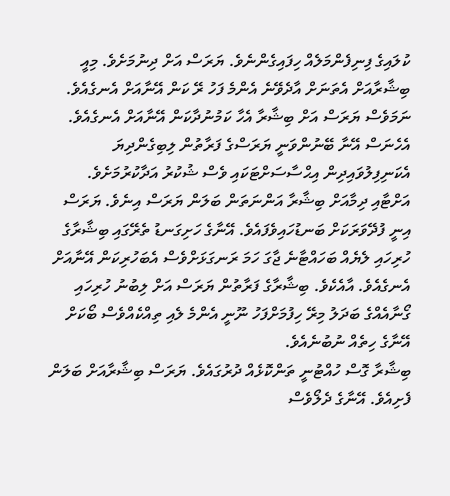ކުލައިގެ ފިނިފެންމަލެއް ހިފައިގެންނެވެ. ޔަރަސް އަށް ދިނުމަށެވެ. މިއީ ބިޝާރާއަށް އެތަނަށް އާދެވޭނެ އެންމެ ފަހު ރޭ ކަން އޭނާއަށް އެނގެއެވެ. ނަމަވެސް ޔަރަސް އަށް ބިޝާރާ އެހާ ކަމުނުދާކަން އޭނާއަށް އެނގެއެވެ. އެހެނަސް އޭނާ ބޭނުންވަނީ ޔަރަސްގެ ފަރާތުން ލިބިގެންދިޔަ އެކަނިފިލުވައިދިން އިޙްސާސަށްޓަކައި ވެސް ޝުކުރު އަދާކުރުމަށެވެ.
އަށްޓާއި ދިމާއަށް ބިޝާރާ އަންނަތަން ބަލަން ޔަރަސް އިނެވެ. ޔަރަސް އިނީ ފުދޭވަރަކަށް ބަނޑުހައިވެފައެވެ. އޭނާގެ ހަށިގަނޑު ތެރޭގައި ބިޝާރާގެ ހުރިހައި ލެޔެއް ބަހައްޓާނެ ޖާގަ ހަމަ ރަނގަޅަށްވެސް އެބަހުރިކަން އޭނާއަށް އެނގެއެވެ. އާއެކެވެ. ބިޝާރާގެ ފަރާތުން ޔަރަސް އަށް ލިބުނު ހުރިހައި ގޯނާއެއްގެ ބަދަލު މިރޭ ހިފުމަށްފަހު ނޫނީ އެންމެ ލެއި ތިއްކެއްވެސް ބޯކަށް އޭނާގެ ހިތެއް ނުބުނެއެވެ.
ބިޝާރާ ގޮސް ހުއްޓުނީ ތަންކޮޅެއް ދުރުގައެވެ. ޔަރަސް ބިޝާރާއަށް ބަލަން ފެށިއެވެ. އޭނާގެ ދެލޯވެސް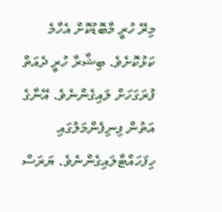މިރޭ ހުރީ މާބޮޑުކޮށް އެހާމެ ކަޅުކޮށެވެ. ބިޝާރާ ހުރީ ދެއަތް ފުރަގަހަށް ލައިގެންނެވެ. އޭނާގެ އަތުން ފިނިފެންމަލުގައި ހިފަހައްޓާލައިގެންނެވެ. ޔަރަސް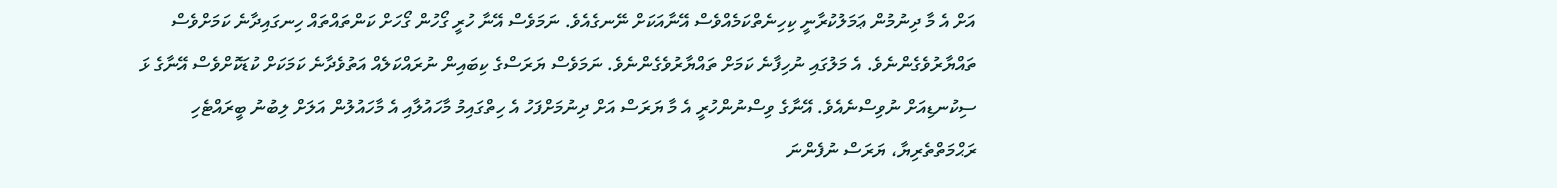އަށް އެ މާ ދިނުމުން ޢަމަލުކުރާނީ ކިހިނެތްކަމެއްވެސް އޭނާއަކަށް ނޭނގެއެވެ. ނަމަވެސް އޭނާ ހުރީ ގޯހުން ގޯހަށް ކަންތައްތައް ހިނގައިދާނެ ކަމަށްވެސް ތައްޔާރުވެގެންނެވެ. އެ މަލުގައި ނުހިފާނެ ކަމަށް ތައްޔާރުވެގެންނެވެ. ނަމަވެސް ޔަރަސްގެ ކިބައިން ނުރައްކަލެއް އަތުވެދާނެ ކަމަކަށް ކުޑަކޮށްވެސް އޭނާގެ ޅަ ސިކުނޑިއަށް ނުވިސްނެއެވެ. އޭނާގެ ވިސްނުންހުރީ އެ މާ ޔަރަސް އަށް ދިނުމަށްފަހު އެ ހިތްގައިމު މާހައުލާއި އެ މާހައުލުން އަލަށް ލިބުނު ބީރައްޓެހި ރަޙްމަތްތެރިޔާ، ޔަރަސް ނުފެންނަ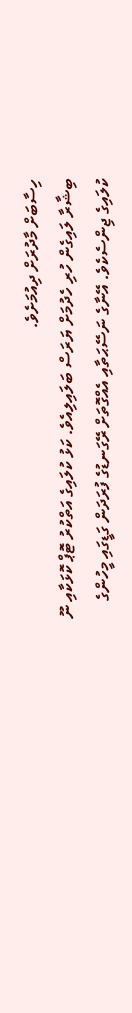ހިސާބަށް މާދުރަށް ދިއުމަށެވެ.
ބިޝާރާ ލައިގެން ހުރި ހެދުމަށް ޔަރަސް ބަލައިލިއެވެ. ކަޅު ކުލައިގެ އަތްކުރު ޓޮޕް ކޮޅަކާއި ނޫ ކުލައިގެ ޖިންސެކެވެ. އޭނާގެ ނަސޭޙަތާއި އެއްގޮތަށް ރޭގަނޑުގެ ފުރަދަން ގަޑީގައި މީހުންގެ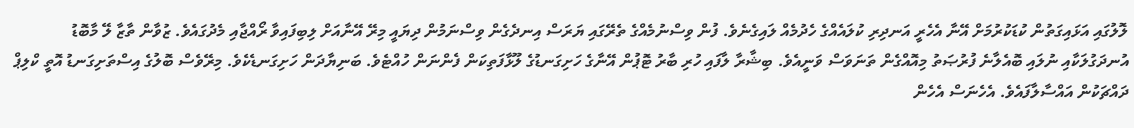ލޮލުގައި އަޅައިގަތުން ކުޑަކުރުމަށް އޭނާ އެހެރީ އަނދިރި ކުލައެއްގެ ހެދުމެއް ލައިގެނެވެ. ފުން ވިސްނުމެއްގެ ތެރޭގައި ޔަރަސް އިނދެގެން ވިސްނަމުން ދިޔައީ މިރޭ އޭނާއަށް ލިބިފައިވާ ރޯއްޖާއި މެދުގައެވެ. ޒުވާން ތާޒާ ލޭ މާބޮޑު އުނދަގުލަކާއި ނުލައި ބޮއެލާނެ ފުރުޞަތު މިއޮއްގެން ތަނަވަސް ވަނީއެވެ. ބިޝާރާ ލާފައި ހުރި ބާރު ޓޮޕުން އޭނާގެ ހަށިގަނޑުގެ ލޫޅާފަތިކަން ފެންނަން ހުއްޓެވެ. ބަނިޔާދަން ހަށިގަނޑެކެވެ. މިރޭވެސް ބޮލުގެ އިސްތަށިގަނޑު އޮތީ ކްލިޕް ދައްޗަކުން އައްސާލާފައެވެ. އެހެނަސް އެހެން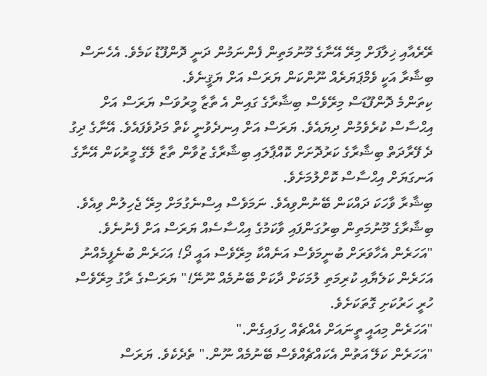ރޭރެއާއި ޚިލާފަށް މިރޭ އޭނާގެ މޫނުމަތިން ފެންނަމުން ދަނީ ދޮންފޫޑު ކަމެވެ. އެހެނަސް ބިޝާރާ އަކީ ވެމްޕަޔަރެއް ނޫންކަން ޔަރަސް އަށް ޔަޤީނެވެ.
ކިތަންމެ ދޮންފޫޑަސް މިރޭވެސް ބިޝާރާގެ ގައިން އެ ތާޒާ މީރުވަސް ޔަރަސް އަށް އިޙްސާސް ކުރެވެމުން ދިޔައެވެ. ޔަރަސް އަށް އިނދެވުނީ ކެތް މަދުވެފައެވެ. އޭނާގެ ދިގު ދެ ފޭރާދަތް ބިޝާރާގެ ކަރުދޮށަށް ކޮއްޕާލައި ބިޝާރާގެ ޒުވާން ތާޒާ ލޭގެ މީރުކަން އޭނާގެ އަނގަޔަށް އިޙްސާސް ކޮށްލުމަށެވެ.
ބިޝާރާ ވާހަކަ ދައްކަން ބޭނުންވިއެވެ. ނަމަވެސް އިސްނެގުމަށް މިރޭ ޖެހިލުން ވިއެވެ. ބިޝާރާގެ މޫނުމަތިން ބިރުގަންފައި ވާކަމުގެ އިޙްސާސެއް ޔަރަސް އަށް ފެނުނެވެ.
"އަހަރެން އެހާވަރަށް ބުނީމަވެސް އަނެއްކާ މިރޭވެސް އައީ ދޯ! އަހަރެން ބުނެފީމެއްނު އަހަރެން ކަލެޔާއި ކުރިމަތި ލުމަކަށް ދާކަށް ބޭނުމެއް ނޫނޭ!" ޔަރަސްގެ ރާގު މިރޭވެސް ހުރީ ހަރުކަށި ގޮތަކަށެވެ.
"އަހަރެން މިއައީ ތީނައަށް އެއްޗެއް ހިފައިގެން."
"އަހަރެން ކަލޭ އަތުން އެކައްޗެއްވެސް ބޭނުމެއް ނޫން." ތެދެކެވެ. ޔަރަސް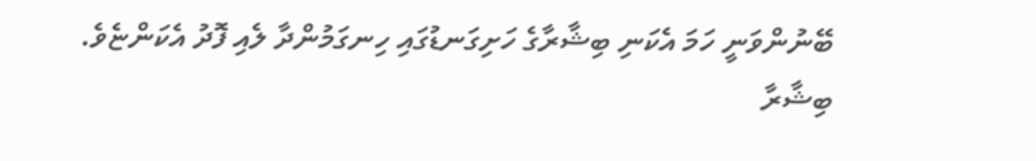ބޭނުންވަނީ ހަމަ އެކަނި ބިޝާރާގެ ހަށިގަނޑުގައި ހިނގަމުންދާ ލެއި ފޮދު އެކަންޏެވެ.
ބިޝާރާ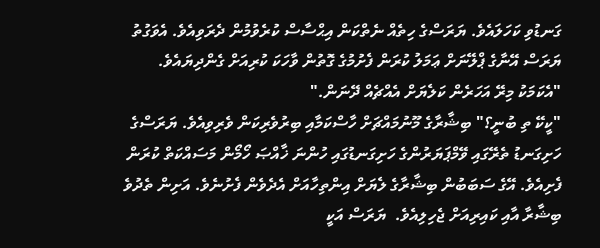ގަނޑުވި ކަހަލައެވެ. ޔަރަސްގެ ހިތެއް ނެތްކަން އިޙްސާސް ކުރެވުމުން ދެރަވިއެވެ. އެވަގުތު ޔަރަސް އޭނާގެ ޕްލޭނަށް ޢަމަލު ކުރަން ފެށުމުގެ ގޮތުން ވާހަކަ ކުރިއަށް ގެންދިޔައެވެ.
"އެކަމަކު މިރޭ އަހަރެން ކަލެޔަށް އެއްޗެއް ދޭނަން."
"ކީކޭ ތި ބުނީ؟" ބިޝާރާގެ މޫނުމައްޗަށް ހާސްކަމާއި ބިރުވެރިކަން ވެރިވިއެވެ. ޔަރަސްގެ ހަށިގަނޑު ތެރޭގައި ވޭމްޕަޔަރުންގެ ހަށިގަނޑުގައި ހުންނަ ޚާއްޞަ ހޯމޯން މަސައްކަތް ކުރަން ފެށިއެވެ. އޭގެ ސަބަބުން ބިޝާރާގެ ލެޔަށް އިންތިހާއަށް އެދެވެން ފެށުނެވެ. އަށިން ތެދުވެ ބިޝާރާ އާއި ކައިރިއަށް ޖެހިލިއެވެ.  ޔަރަސް އަކީ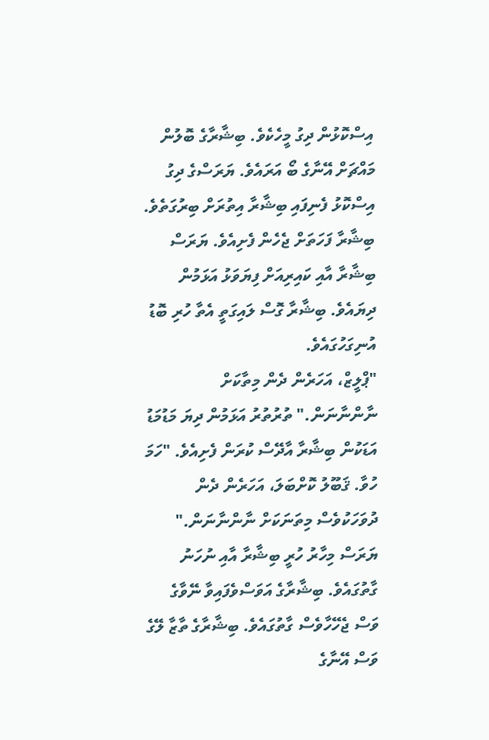އިސްކޮޅުން ދިގު މީހެކެވެ. ބިޝާރާގެ ބޮލުން މައްޗަށް އޭނާގެ ބޯ އަރައެވެ. ޔަރަސްގެ ދިގު އިސްކޮޅު ފެނިފައި ބިޝާރާ އިތުރަށް ބިރުގަތެވެ. ބިޝާރާ ފަހަތަށް ޖެހެން ފެށިއެވެ. ޔަރަސް ބިޝާރާ އާއި ކައިރިއަށް ފިޔަވަޅު އަޅަމުން ދިޔައެވެ. ބިޝާރާ ގޮސް ލައިގަތީ އެތާ ހުރި ބޮޑު އުނިގަހުގައެވެ.
"ޕްލީޒް، އަހަރެން ދެން މިތާކަށް ނާންނާނަން." ތުރުތުރު އަޅަމުން ދިޔަ މަޑުމަޑު އަޑަކުން ބިޝާރާ އާދޭސް ކުރަން ފެށިއެވެ. "ހަމަ ހުވާ. ޤަބޫލު ކޮށްބަލަ، އަހަރެން ދެން ދުވަހަކުވެސް މިތަނަކަށް ނާންނާނަން."
ޔަރަސް މިހާރު ހުރީ ބިޝާރާ އާއި ނުހަނު ގާތުގައެވެ. ބިޝާރާގެ އަވަސްވެފައިވާ ނޭވާގެ ވަސް ޖެހޭހާވެސް ގާތުގައެވެ. ބިޝާރާގެ ތާޒާ ލޭގެ ވަސް އޭނާގެ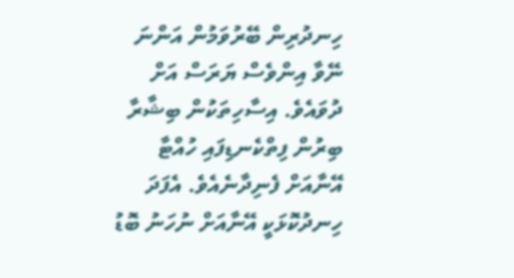ހިނދުރިން ބޭރުވަމުން އަންނަ ނޭވާ އިންވެސް ޔަރަސް އަށް ދުވައެވެ. އިސާހިތަކުން ބިޝާރާ ބިރުން ފިތްކެނޑިފައި ހުއްޓާ އޭނާއަށް ފެނިދާނެއެވެ. އެފަދަ ހިނދުކޮޅަކީ އޭނާއަށް ނުހަނު ބޮޑު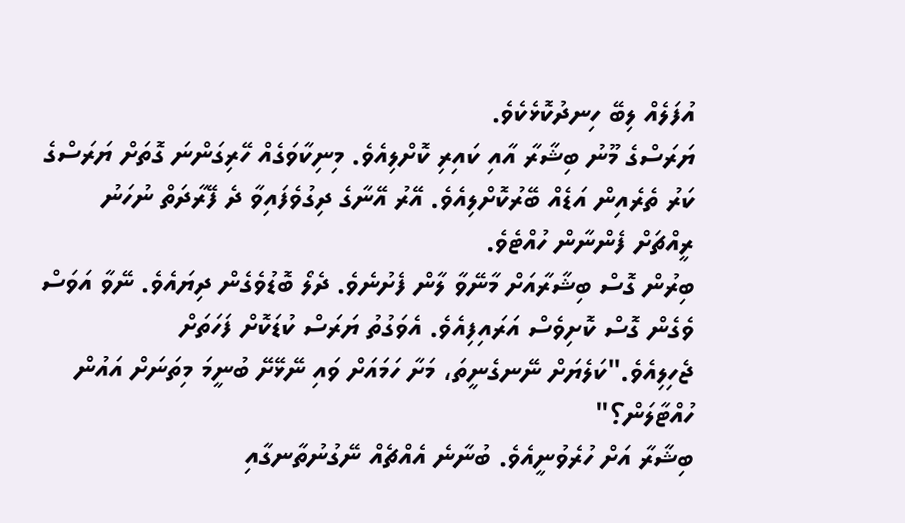އުފަލެއް ލިބޭ ހިނދުކޮޅެކެވެ.
ޔަރަސްގެ މޫނު ބިޝާރާ އާއި ކައިރި ކޮށްލިއެވެ. މިނިކާވަގެއް ހޭރިގަންނަ ގޮތަށް ޔަރަސްގެ ކަރު ތެރެއިން އަޑެއް ބޭރުކޮށްލިއެވެ. އޭރު އޭނާގެ ދިގުވެފައިވާ ދެ ފޭރާދަތް ނުހަނު ރީއްޗަށް ފެންނާން ހުއްޓެވެ.
ބިރުން ގޮސް ބިޝާރާއަށް މާނޭވާ ލާން ފެށުނެވެ. ދެލޯ ބޮޑުވެގެން ދިޔައެވެ. ނޭވާ އަވަސް ވެގެން ގޮސް ކޮށިވެސް އަރައިފިއެވެ. އެވަގުތު ޔަރަސް ކުޑަކޮށް ފަހަތަށް ޖެހިލިއެވެ."ކަލެޔަށް ނޭނގެނީތަ، މަށާ ހަމައަށް ވައި ނޭޅޭށޭ ބުނީމަ މިތަނަށް އައުން ހުއްޓާލަން؟"
ބިޝާރާ އަށް ހުރެވުނީއެވެ. ބުނާނެ އެއްޗެއް ނޭގުނުތާނގާއި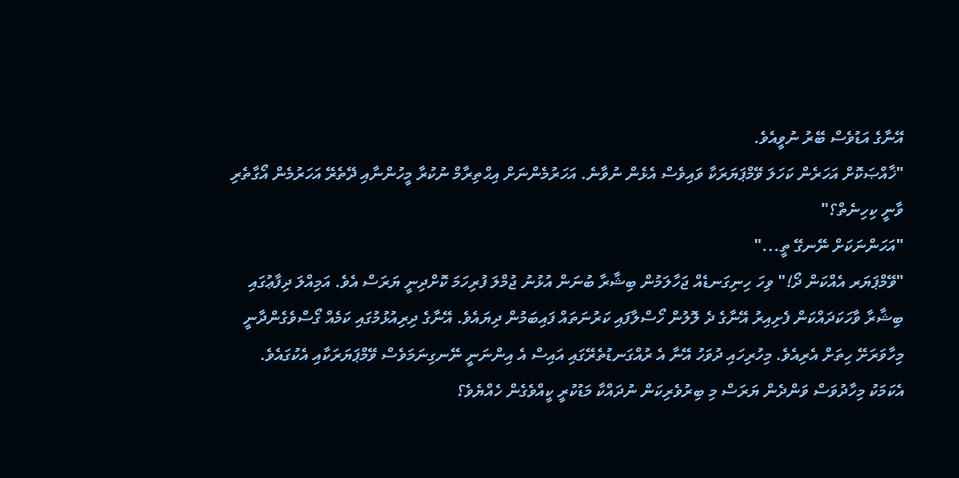އޭނާގެ އަޑުވެސް ބޭރު ނުވީއެވެ.
"ޚާއްޞަކޮށް އަހަރެން ކަހަލަ ވޭމްޕަޔަރަކާ ވައިވެސް އެޅެން ނުވާނެ. އަހަރުމެންނަށް އިޙްތިރާމް ނުކުރާ މީހުންނާއި ދޭތެރޭ އަހަރުމެން އޯގާތެރި ވާނީ ކިހިނެތް؟"
"އަހަންނަކަށް ނޭނގޭ ތީ..."
"ވޭމްޕަޔަރ އެއްކަން ދޯ!" ވިހަ ހިނިގަނޑެއް ޖަހާލަމުން ބިޝާރާ ބުނަން އުޅުނު ޖުމްލަ ފުރިހަމަ ކޮށްދިނީ ޔަރަސް އެވެ. އަމިއްލަ ދިފާޢުގައި ބިޝާރާ ވާހަކަދައްކަން ފެށިއިރު އޭނާގެ ދެ ލޮލުން ހޯސްލާފައި ކަރުނަތައް ފައިބަމުން ދިޔައެވެ. އޭނާގެ ދިރިއުޅުމުގައި ކަމެއް ގޯސްވެގެންދާނީ މިހާވަރަށޭ ހިތަށް އެރިއެވެ. މިހުރިހައި ދުވަހު އޭނާ އެ ރުއްގަނޑުތެރޭގައި އައިސް އެ އިންނަނީ ނޭނގިނަމަވެސް ވޭމްޕަޔަރަކާއި އެކުގައެވެ.
އެކަމަކު މިހާދުވަސް ވަންދެން ޔަރަސް މި ބިރުވެރިކަން ނުދައްކާ މަޑުކުރީ ކީއްވެގެން ހެއްޔެވެ؟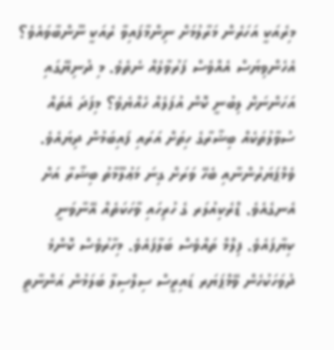މިރެއަކީ އަހަރެން މަރާލުމަށް ނިންމާފައިވާ ރެއަކީ ނޫންބާވައެވެ؟ އެހެންވިޔަސް އެއްވެސް ފަރުވާލެއް ނެތެވެ. މި ދުނިޔޭގައި އަހަންނަށް ލިބުނީ ކޮން އުފަލެއް ހެއްޔެވެ؟ މިފަދަ އެތައް ސުވާލުތަކެއް ބިޝާރާގެ ހިތަށް އަރައި ފައިބަމުން ދިޔައެވެ.
ވެމްޕަޔަރުންނާއި ބެހޭ ވަރަށް ގިނަ މަޢުލޫމާތު ބިޝާރާ އަށް އެނގެއެވެ. ޑްރެކިއުލަރ ގެ ހުރިހައި ވާހަކަތެއް އޭނާވަނީ ކިޔާފައެވެ. ފިލްމް ތައްވެސް ބަލާފައެވެ. މިހާރުވެސް ކޮންމެ ދުވަހަކުހެން ވޭމްޕަޔަރ ޑައިރީސް ސިލްސިލާ ބަލަމުން އަންނާތީ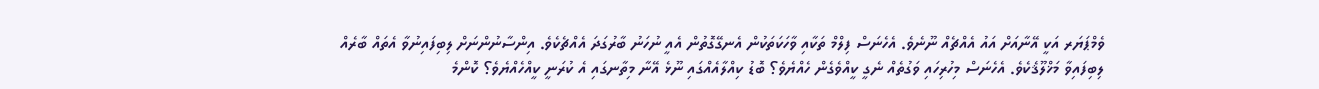ވެމްޕަޔަރ އަކީ އޭނާއަށް އައު އެއްޗެއް ނޫނެވެ. އެހެނަސް ފިލްމް ތަކާއި ވާހަކަތަކުން އެނގޭގޮތުން އެއީ ނުހަނު ބާރުގަދަ އެއްޗެކެވެ. އިންސާނުންނަށް ލިބިފައިނުވާ އެތައް ބާރެއް ލިބިފައިވާ މަޚްލޫޤެކެވެ. އެހެނަސް މިހުރިހައި ވަގުތެއް ނެގީ ކީއްވެގެން ހެއްޔެވެ؟ ބޮޑު ކިއްލާއެއްގައި ނޫޅެ އޭނާ މިތާނގައި އެ ކުރަނީ ކީއްހެއްޔެވެ؟ ކޮންމެ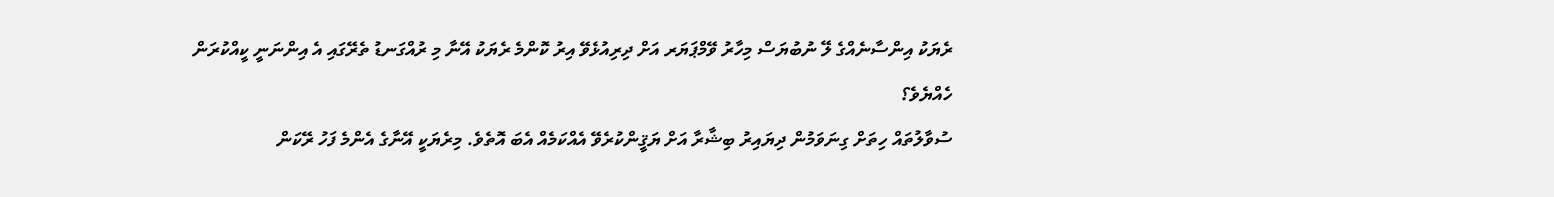ރެޔަކު އިންސާނެއްގެ ލޭ ނުބުޔަސް މިހާރު ވޭމްޕަޔަރ އަށް ދިރިއުޅެވޭ އިރު ކޮންމެ ރެޔަކު އޭނާ މި ރުއްގަނޑު ތެރޭގައި އެ އިންނަނީ ކީއްކުރަން ހެއްޔެވެ؟
ސުވާލުތައް ހިތަށް ގިނަވަމުން ދިޔައިރު ބިޝާރާ އަށް ޔަޤީންކުރެވޭ އެއްކަމެއް އެބަ އޮތެވެ. މިރެޔަކީ އޭނާގެ އެންމެ ފަހު ރޭކަން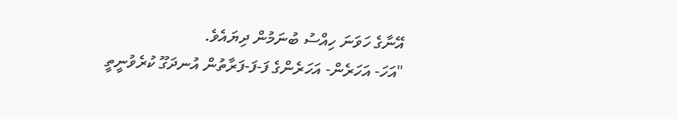އޭނާގެ ހަވަނަ ހިއްސު ބުނަމުން ދިޔައެވެ.
"އަހަ- އަހަރެން- އަހަރެންގެ ފަ-ފަ-ފަރާތުން އުނދަގޫ ކުރެވުނީތީ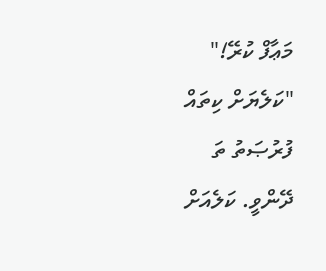މަޢާފް ކުރޭ!"
"ކަލެޔަށް ކިތައް ފުރުޞަތު ތަ ދޭންވީ. ކަލެއަށް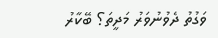ވަގުތު ދެވުނުވަރު މަދީތަ؟ ބޭކާރު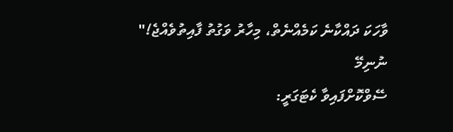ވާހަކަ ދައްކާނެ ކަމެއްނެތް، މިހާރު ވަގުތު ފާއިތުވެއްޖެ!"
ނުނިމޭ
ސޭވްކޮށްފައިވާ ކެޓަގަރީ: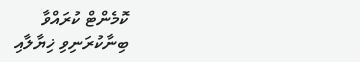ކޮމެންޓް ކުރައްވާ
ބިނާކުރަނިވި ޚިޔާލާއި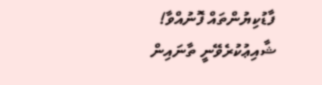ފާޑުކިޔުންތައް ފޮނުއްވާ! ޝާއިޢުކުރެވޭނީ ތާނައިން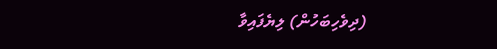(ދިވެހިބަހުން) ލިޔެފައިވާ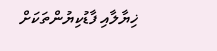ޚިޔާލާއި ފާޑުކިޔުންތަކަށް